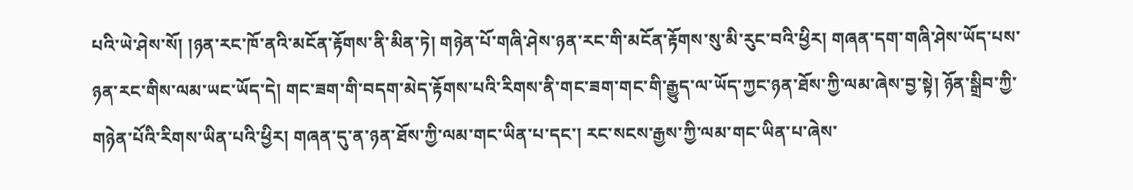པའི་ཡེ་ཤེས་སོ། །ཉན་རང་ཁོ་ནའི་མངོན་རྟོགས་ནི་མིན་ཏེ། གཉེན་པོ་གཞི་ཤེས་ཉན་རང་གི་མངོན་རྟོགས་སུ་མི་རུང་བའི་ཕྱིར། གཞན་དག་གཞི་ཤེས་ཡོད་པས་ཉན་རང་གིས་ལམ་ཡང་ཡོད་དེ། གང་ཟག་གི་བདག་མེད་རྟོགས་པའི་རིགས་ནི་གང་ཟག་གང་གི་རྒྱུད་ལ་ཡོད་ཀྱང་ཉན་ཐོས་ཀྱི་ལམ་ཞེས་བྱ་སྟེ། ཉོན་སྒྲིབ་ཀྱི་གཉེན་པོའི་རིགས་ཡིན་པའི་ཕྱིར། གཞན་དུ་ན་ཉན་ཐོས་ཀྱི་ལམ་གང་ཡིན་པ་དང་། རང་སངས་རྒྱས་ཀྱི་ལམ་གང་ཡིན་པ་ཞེས་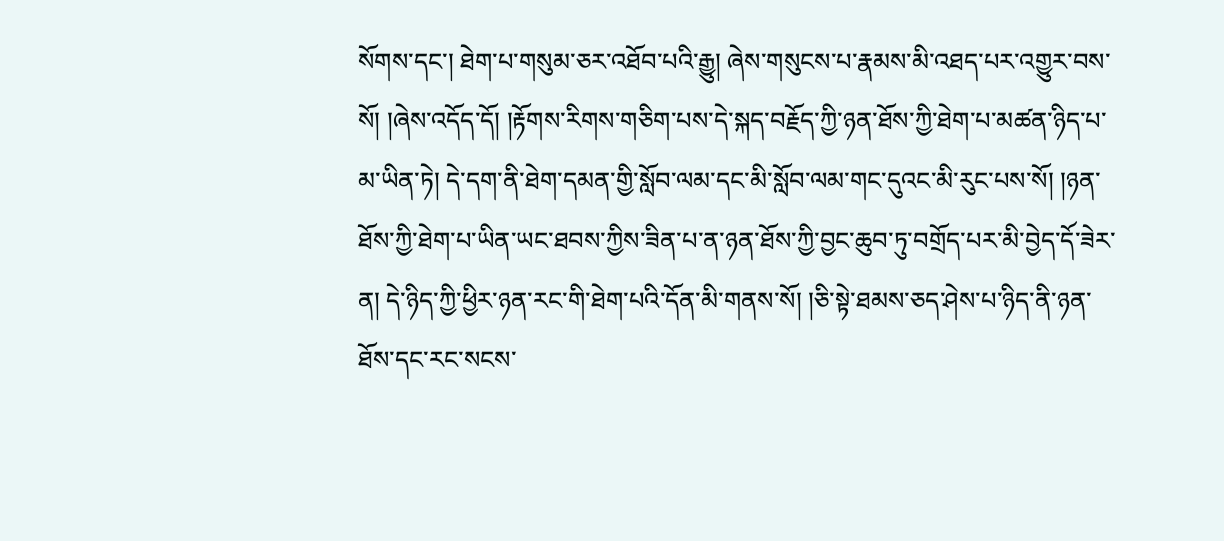སོགས་དང་། ཐེག་པ་གསུམ་ཅར་འཐོབ་པའི་རྒྱུ། ཞེས་གསུངས་པ་རྣམས་མི་འཐད་པར་འགྱུར་བས་སོ། །ཞེས་འདོད་དོ། །རྟོགས་རིགས་གཅིག་པས་དེ་སྐད་བརྗོད་ཀྱི་ཉན་ཐོས་ཀྱི་ཐེག་པ་མཚན་ཉིད་པ་མ་ཡིན་ཏེ། དེ་དག་ནི་ཐེག་དམན་གྱི་སློབ་ལམ་དང་མི་སློབ་ལམ་གང་དུའང་མི་རུང་པས་སོ། །ཉན་ཐོས་ཀྱི་ཐེག་པ་ཡིན་ཡང་ཐབས་ཀྱིས་ཟིན་པ་ན་ཉན་ཐོས་ཀྱི་བྱང་ཆུབ་ཏུ་བགྲོད་པར་མི་བྱེད་དོ་ཟེར་ན། དེ་ཉིད་ཀྱི་ཕྱིར་ཉན་རང་གི་ཐེག་པའི་དོན་མི་གནས་སོ། །ཅི་སྟེ་ཐམས་ཅད་ཤེས་པ་ཉིད་ནི་ཉན་ཐོས་དང་རང་སངས་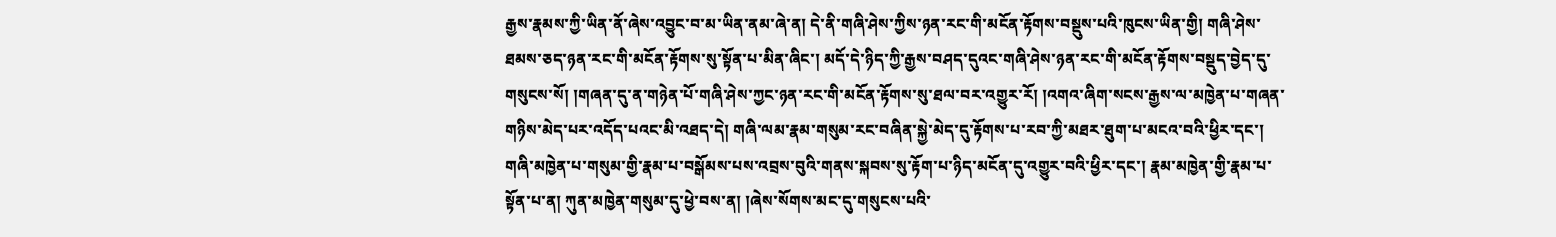རྒྱས་རྣམས་ཀྱི་ཡིན་ནོ་ཞེས་འབྱུང་བ་མ་ཡིན་ནམ་ཞེ་ན། དེ་ནི་གཞི་ཤེས་ཀྱིས་ཉན་རང་གི་མངོན་རྟོགས་བསྡུས་པའི་ཁུངས་ཡིན་གྱི། གཞི་ཤེས་ཐམས་ཅད་ཉན་རང་གི་མངོན་རྟོགས་སུ་སྟོན་པ་མིན་ཞིང་། མདོ་དེ་ཉིད་ཀྱི་རྒྱས་བཤད་དུའང་གཞི་ཤེས་ཉན་རང་གི་མངོན་རྟོགས་བསྡུད་བྱེད་དུ་གསུངས་སོ། །གཞན་དུ་ན་གཉེན་པོ་གཞི་ཤེས་ཀྱང་ཉན་རང་གི་མངོན་རྟོགས་སུ་ཐལ་བར་འགྱུར་རོ། །འགའ་ཞིག་སངས་རྒྱས་ལ་མཁྱེན་པ་གཞན་གཉིས་མེད་པར་འདོད་པའང་མི་འཐད་དེ། གཞི་ལམ་རྣམ་གསུམ་རང་བཞིན་སྐྱེ་མེད་དུ་རྟོགས་པ་རབ་ཀྱི་མཐར་ཐུག་པ་མངའ་བའི་ཕྱིར་དང་། གཞི་མཁྱེན་པ་གསུམ་གྱི་རྣམ་པ་བསྒོམས་པས་འབྲས་བུའི་གནས་སྐབས་སུ་རྟོག་པ་ཉིད་མངོན་དུ་འགྱུར་བའི་ཕྱིར་དང་། རྣམ་མཁྱེན་གྱི་རྣམ་པ་སྟོན་པ་ན། ཀུན་མཁྱེན་གསུམ་དུ་ཕྱེ་བས་ན། །ཞེས་སོགས་མང་དུ་གསུངས་པའི་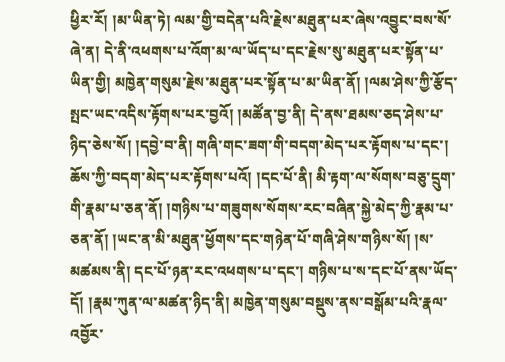ཕྱིར་རོ། །མ་ཡིན་ཏེ། ལམ་གྱི་བདེན་པའི་རྗེས་མཐུན་པར་ཞེས་འབྱུང་བས་སོ་ཞེ་ན། དེ་ནི་འཕགས་པ་འོག་མ་ལ་ཡོད་པ་དང་རྗེས་སུ་མཐུན་པར་སྟོན་པ་ཡིན་གྱི། མཁྱེན་གསུམ་རྗེས་མཐུན་པར་སྟོན་པ་མ་ཡིན་ནོ། །ལམ་ཤེས་ཀྱི་རྩོད་སྤང་ཡང་འདིས་རྟོགས་པར་བྱའོ། །མཚོན་བྱ་ནི། དེ་ནས་ཐམས་ཅད་ཤེས་པ་ཉིད་ཅེས་སོ། །དབྱེ་བ་ནི། གཞི་གང་ཟག་གི་བདག་མེད་པར་རྟོགས་པ་དང་། ཆོས་ཀྱི་བདག་མེད་པར་རྟོགས་པའོ། །དང་པོ་ནི། མི་རྟག་ལ་སོགས་བཅུ་དྲུག་གི་རྣམ་པ་ཅན་ནོ། །གཉིས་པ་གཟུགས་སོགས་རང་བཞིན་སྐྱེ་མེད་ཀྱི་རྣམ་པ་ཅན་ནོ། །ཡང་ན་མི་མཐུན་ཕྱོགས་དང་གཉེན་པོ་གཞི་ཤེས་གཉིས་སོ། །ས་མཚམས་ནི། དང་པོ་ཉན་རང་འཕགས་པ་དང་། གཉིས་པ་ས་དང་པོ་ནས་ཡོད་དོ། །རྣམ་ཀུན་ལ་མཚན་ཉིད་ནི། མཁྱེན་གསུམ་བསྡུས་ནས་བསྒོམ་པའི་རྣལ་འབྱོར་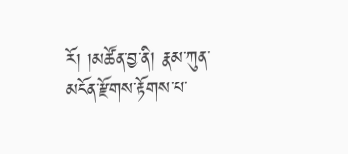རོ། །མཚོན་བྱ་ནི། རྣམ་ཀུན་མངོན་རྫོགས་རྟོགས་པ་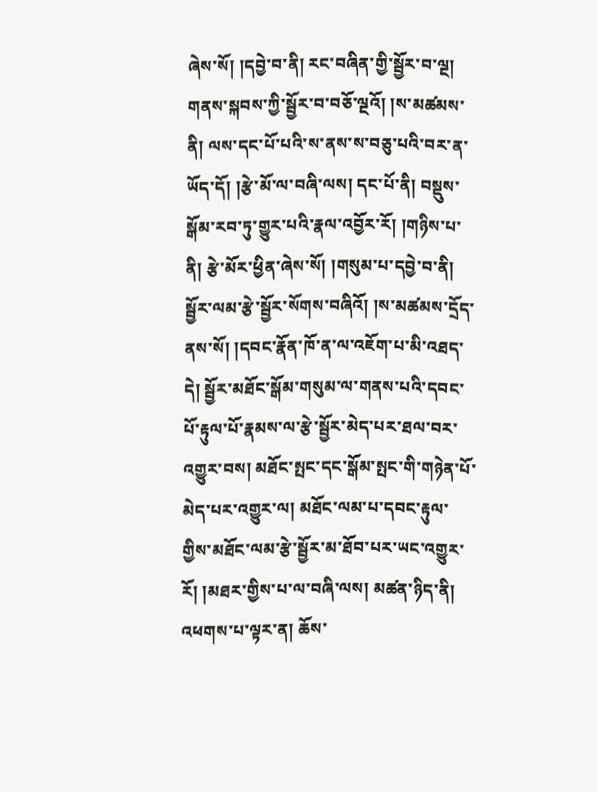ཞེས་སོ། །དབྱེ་བ་ནི། རང་བཞིན་གྱི་སྦྱོར་བ་ལྔ། གནས་སྐབས་ཀྱི་སྦྱོར་བ་བཅོ་ལྔའོ། །ས་མཚམས་ནི། ལས་དང་པོ་པའི་ས་ནས་ས་བཅུ་པའི་བར་ན་ཡོད་དོ། །རྩེ་མོ་ལ་བཞི་ལས། དང་པོ་ནི། བསྡུས་སྒོམ་རབ་ཏུ་གྱུར་པའི་རྣལ་འབྱོར་རོ། །གཉིས་པ་ནི། རྩེ་མོར་ཕྱིན་ཞེས་སོ། །གསུམ་པ་དབྱེ་བ་ནི། སྦྱོར་ལམ་རྩེ་སྦྱོར་སོགས་བཞིའོ། །ས་མཚམས་དྲོད་ནས་སོ། །དབང་རྣོན་ཁོ་ན་ལ་འཇོག་པ་མི་འཐད་དེ། སྦྱོར་མཐོང་སྒོམ་གསུམ་ལ་གནས་པའི་དབང་པོ་རྟུལ་པོ་རྣམས་ལ་རྩེ་སྦྱོར་མེད་པར་ཐལ་བར་འགྱུར་བས། མཐོང་སྤང་དང་སྒོམ་སྤང་གི་གཉེན་པོ་མེད་པར་འགྱུར་ལ། མཐོང་ལམ་པ་དབང་རྟུལ་གྱིས་མཐོང་ལམ་རྩེ་སྦྱོར་མ་ཐོབ་པར་ཡང་འགྱུར་རོ། །མཐར་གྱིས་པ་ལ་བཞི་ལས། མཚན་ཉིད་ནི། འཕགས་པ་ལྟར་ན། ཆོས་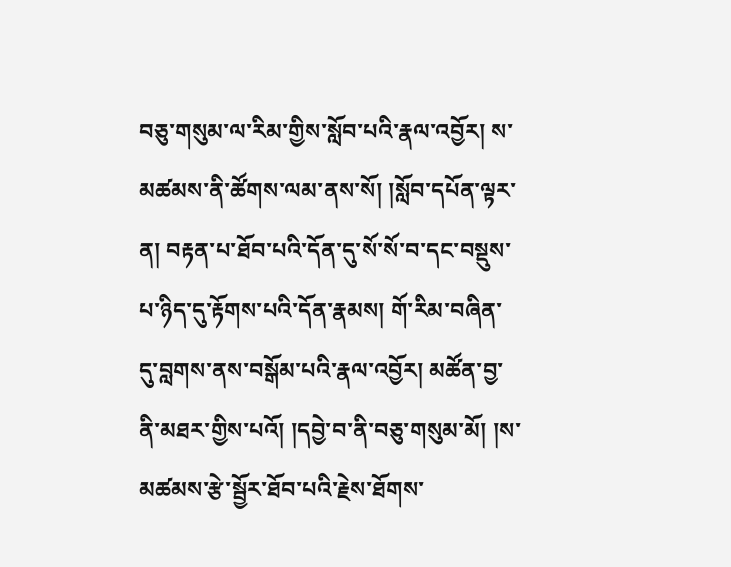བཅུ་གསུམ་ལ་རིམ་གྱིས་སློབ་པའི་རྣལ་འབྱོར། ས་མཚམས་ནི་ཚོགས་ལམ་ནས་སོ། །སློབ་དཔོན་ལྟར་ན། བརྟན་པ་ཐོབ་པའི་དོན་དུ་སོ་སོ་བ་དང་བསྡུས་པ་ཉིད་དུ་རྟོགས་པའི་དོན་རྣམས། གོ་རིམ་བཞིན་དུ་བླགས་ནས་བསྒོམ་པའི་རྣལ་འབྱོར། མཚོན་བྱ་ནི་མཐར་གྱིས་པའོ། །དབྱེ་བ་ནི་བཅུ་གསུམ་མོ། །ས་མཚམས་རྩེ་སྦྱོར་ཐོབ་པའི་རྗེས་ཐོགས་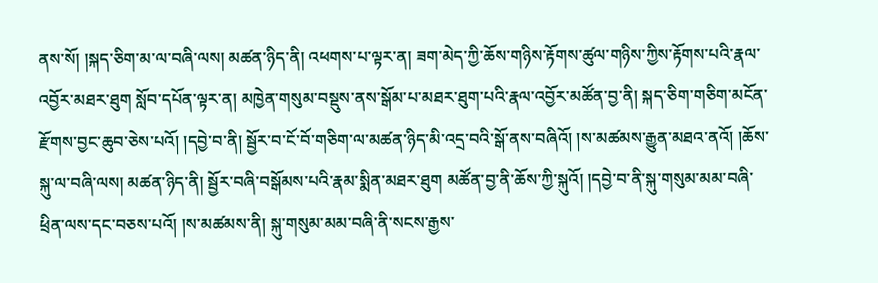ནས་སོ། །སྐད་ཅིག་མ་ལ་བཞི་ལས། མཚན་ཉིད་ནི། འཕགས་པ་ལྟར་ན། ཟག་མེད་ཀྱི་ཆོས་གཉིས་རྟོགས་ཚུལ་གཉིས་ཀྱིས་རྟོགས་པའི་རྣལ་འབྱོར་མཐར་ཐུག སློབ་དཔོན་ལྟར་ན། མཁྱེན་གསུམ་བསྡུས་ནས་སྒོམ་པ་མཐར་ཐུག་པའི་རྣལ་འབྱོར་མཚོན་བྱ་ནི། སྐད་ཅིག་གཅིག་མངོན་རྫོགས་བྱང་ཆུབ་ཅེས་པའོ། །དབྱེ་བ་ནི། སྦྱོར་བ་ངོ་བོ་གཅིག་ལ་མཚན་ཉིད་མི་འདྲ་བའི་སྒོ་ནས་བཞིའོ། །ས་མཚམས་རྒྱུན་མཐའ་ནའོ། །ཆོས་སྐུ་ལ་བཞི་ལས། མཚན་ཉིད་ནི། སྦྱོར་བཞི་བསྒོམས་པའི་རྣམ་སྨིན་མཐར་ཐུག མཚོན་བྱ་ནི་ཆོས་ཀྱི་སྐུའོ། །དབྱེ་བ་ནི་སྐུ་གསུམ་མམ་བཞི་ཕྲིན་ལས་དང་བཅས་པའོ། །ས་མཚམས་ནི། སྐུ་གསུམ་མམ་བཞི་ནི་སངས་རྒྱས་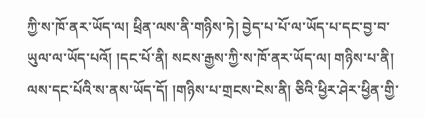ཀྱི་ས་ཁོ་ནར་ཡོད་ལ། ཕྲིན་ལས་ནི་གཉིས་ཏེ། བྱེད་པ་པོ་ལ་ཡོད་པ་དང་བྱ་བ་ཡུལ་ལ་ཡོད་པའོ། །དང་པོ་ནི། སངས་རྒྱས་ཀྱི་ས་ཁོ་ནར་ཡོད་ལ། གཉིས་པ་ནི། ལས་དང་པོའི་ས་ནས་ཡོད་དོ། །གཉིས་པ་གྲངས་ངེས་ནི། ཅིའི་ཕྱིར་ཤེར་ཕྱིན་གྱི་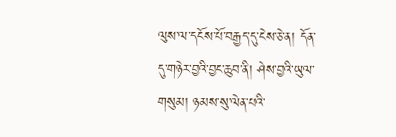ལུས་ལ་དངོས་པོ་བརྒྱད་དུ་ངེས་ཅེ་ན། དོན་དུ་གཉེར་བྱའི་བྱང་ཆུབ་ནི། ཤེས་བྱའི་ཡུལ་གསུམ། ཉམས་སུ་ལེན་པའི་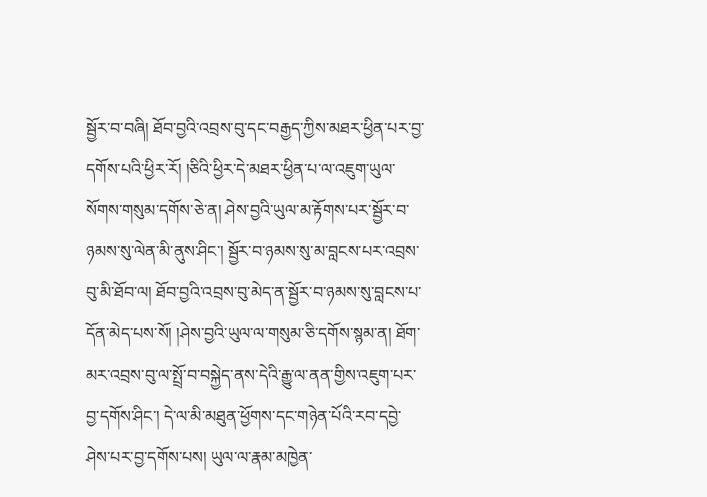སྦྱོར་བ་བཞི། ཐོབ་བྱའི་འབྲས་བུ་དང་བརྒྱད་ཀྱིས་མཐར་ཕྱིན་པར་བྱ་དགོས་པའི་ཕྱིར་རོ། །ཅིའི་ཕྱིར་དེ་མཐར་ཕྱིན་པ་ལ་འཇུག་ཡུལ་སོགས་གསུམ་དགོས་ཅེ་ན། ཤེས་བྱའི་ཡུལ་མ་རྟོགས་པར་སྦྱོར་བ་ཉམས་སུ་ལེན་མི་ནུས་ཤིང་། སྦྱོར་བ་ཉམས་སུ་མ་བླངས་པར་འབྲས་བུ་མི་ཐོབ་ལ། ཐོབ་བྱའི་འབྲས་བུ་མེད་ན་སྦྱོར་བ་ཉམས་སུ་བླངས་པ་དོན་མེད་པས་སོ། །ཤེས་བྱའི་ཡུལ་ལ་གསུམ་ཅི་དགོས་སྙམ་ན། ཐོག་མར་འབྲས་བུ་ལ་སྤྲོ་བ་བསྐྱེད་ནས་དེའི་རྒྱུ་ལ་ནན་གྱིས་འཇུག་པར་བྱ་དགོས་ཤིང་། དེ་ལ་མི་མཐུན་ཕྱོགས་དང་གཉེན་པོའི་རབ་དབྱེ་ཤེས་པར་བྱ་དགོས་པས། ཡུལ་ལ་རྣམ་མཁྱེན་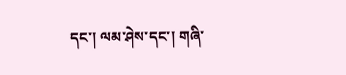དང་། ལམ་ཤེས་དང་། གཞི་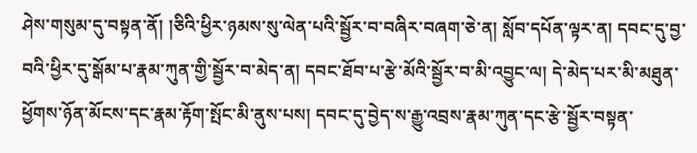ཤེས་གསུམ་དུ་བསྟན་ནོ། །ཅིའི་ཕྱིར་ཉམས་སུ་ལེན་པའི་སྦྱོར་བ་བཞིར་བཞག་ཅེ་ན། སློབ་དཔོན་ལྟར་ན། དབང་དུ་བྱ་བའི་ཕྱིར་དུ་སྒོམ་པ་རྣམ་ཀུན་གྱི་སྦྱོར་བ་མེད་ན། དབང་ཐོབ་པ་རྩེ་མོའི་སྦྱོར་བ་མི་འབྱུང་ལ། དེ་མེད་པར་མི་མཐུན་ཕྱོགས་ཉོན་མོངས་དང་རྣམ་རྟོག་སྤོང་མི་ནུས་པས། དབང་དུ་བྱེད་ས་རྒྱུ་འབྲས་རྣམ་ཀུན་དང་རྩེ་སྦྱོར་བསྟན་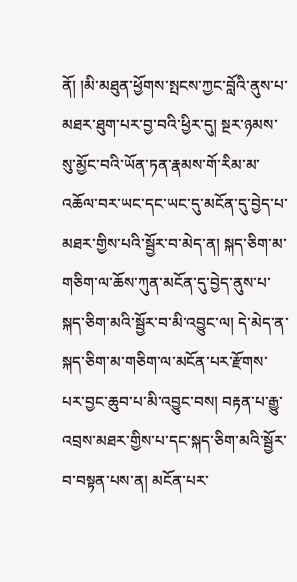ནོ། །མི་མཐུན་ཕྱོགས་སྤངས་ཀྱང་བློའི་ནུས་པ་མཐར་ཐུག་པར་བྱ་བའི་ཕྱིར་དུ། སྔར་ཉམས་སུ་མྱོང་བའི་ཡོན་ཏན་རྣམས་གོ་རིམ་མ་འཆོལ་བར་ཡང་དང་ཡང་དུ་མངོན་དུ་བྱེད་པ་མཐར་གྱིས་པའི་སྦྱོར་བ་མེད་ན། སྐད་ཅིག་མ་གཅིག་ལ་ཆོས་ཀུན་མངོན་དུ་བྱེད་ནུས་པ་སྐད་ཅིག་མའི་སྦྱོར་བ་མི་འབྱུང་ལ། དེ་མེད་ན་སྐད་ཅིག་མ་གཅིག་ལ་མངོན་པར་རྫོགས་པར་བྱང་ཆུབ་པ་མི་འབྱུང་བས། བརྟན་པ་རྒྱུ་འབྲས་མཐར་གྱིས་པ་དང་སྐད་ཅིག་མའི་སྦྱོར་བ་བསྟན་པས་ན། མངོན་པར་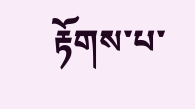རྟོགས་པ་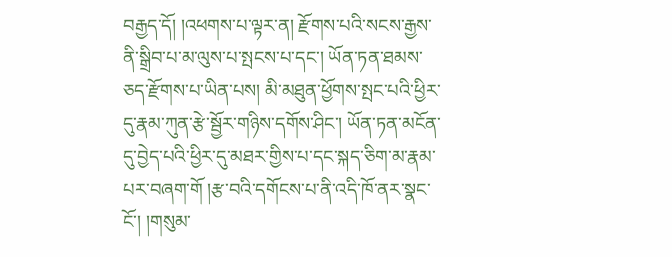བརྒྱད་དོ། །འཕགས་པ་ལྟར་ན། རྫོགས་པའི་སངས་རྒྱས་ནི་སྒྲིབ་པ་མ་ལུས་པ་སྤངས་པ་དང་། ཡོན་ཏན་ཐམས་ཅད་རྫོགས་པ་ཡིན་པས། མི་མཐུན་ཕྱོགས་སྤང་པའི་ཕྱིར་དུ་རྣམ་ཀུན་རྩེ་སྦྱོར་གཉིས་དགོས་ཤིང་། ཡོན་ཏན་མངོན་དུ་བྱེད་པའི་ཕྱིར་དུ་མཐར་གྱིས་པ་དང་སྐད་ཅིག་མ་རྣམ་པར་བཞག་གོ །རྩ་བའི་དགོངས་པ་ནི་འདི་ཁོ་ནར་སྣང་ངོ་། །གསུམ་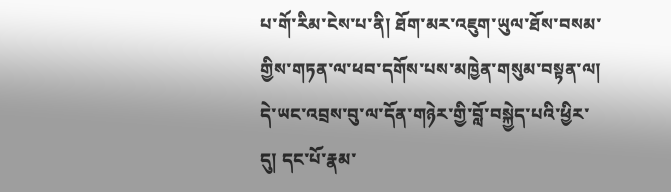པ་གོ་རིམ་ངེས་པ་ནི། ཐོག་མར་འཇུག་ཡུལ་ཐོས་བསམ་གྱིས་གཏན་ལ་ཕབ་དགོས་པས་མཁྱེན་གསུམ་བསྟན་ལ། དེ་ཡང་འབྲས་བུ་ལ་དོན་གཉེར་གྱི་བློ་བསྐྱེད་པའི་ཕྱིར་དུ། དང་པོ་རྣམ་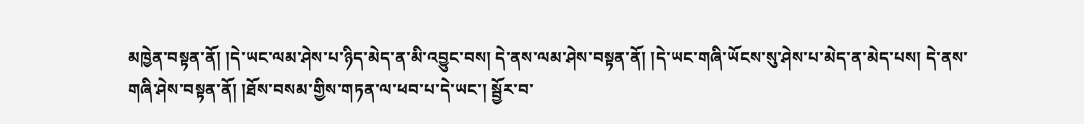མཁྱེན་བསྟན་ནོ། །དེ་ཡང་ལམ་ཤེས་པ་ཉིད་མེད་ན་མི་འབྱུང་བས། དེ་ནས་ལམ་ཤེས་བསྟན་ནོ། །དེ་ཡང་གཞི་ཡོངས་སུ་ཤེས་པ་མེད་ན་མེད་པས། དེ་ནས་གཞི་ཤེས་བསྟན་ནོ། །ཐོས་བསམ་གྱིས་གཏན་ལ་ཕབ་པ་དེ་ཡང་། སྦྱོར་བ་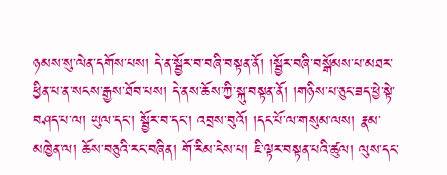ཉམས་སུ་ལེན་དགོས་པས། དེ་ན་སྦྱོར་བ་བཞི་བསྟན་ནོ། །སྦྱོར་བཞི་བསྒོམས་པ་མཐར་ཕྱིན་པ་ན་སངས་རྒྱས་ཐོབ་པས། དེ་ནས་ཆོས་ཀྱི་སྐུ་བསྟན་ནོ། །གཉིས་པ་ཅུང་ཟད་ཕྱེ་སྟེ་བཤད་པ་ལ། ཡུལ་དང་། སྦྱོར་བ་དང་། འབྲས་བུའོ། །དང་པོ་ལ་གསུམ་ལས། རྣམ་མཁྱེན་ལ། ཆོས་བཅུའི་རང་བཞིན། གོ་རིམ་ངེས་པ། ཇི་ལྟར་བསྟན་པའི་ཚུལ། ལུས་དང་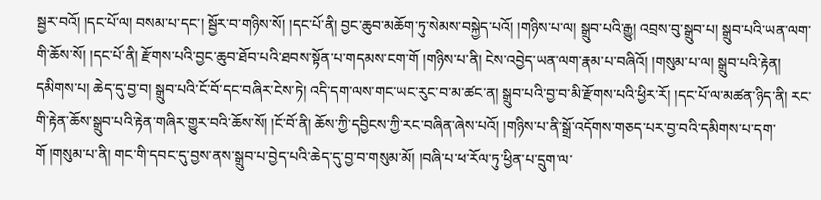སྦྱར་བའོ། །དང་པོ་ལ། བསམ་པ་དང་། སྦྱོར་བ་གཉིས་སོ། །དང་པོ་ནི། བྱང་ཆུབ་མཆོག་ཏུ་སེམས་བསྐྱེད་པའོ། །གཉིས་པ་ལ། སྒྲུབ་པའི་རྒྱུ། འབྲས་བུ་སྒྲུབ་པ། སྒྲུབ་པའི་ཡན་ལག་གི་ཆོས་སོ། །དང་པོ་ནི། རྫོགས་པའི་བྱང་ཆུབ་ཐོབ་པའི་ཐབས་སྟོན་པ་གདམས་ངག་གོ །གཉིས་པ་ནི། ངེས་འབྱེད་ཡན་ལག་རྣམ་པ་བཞིའོ། །གསུམ་པ་ལ། སྒྲུབ་པའི་རྟེན། དམིགས་པ། ཆེད་དུ་བྱ་བ། སྒྲུབ་པའི་ངོ་བོ་དང་བཞིར་ངེས་ཏེ། འདི་དག་ལས་གང་ཡང་རུང་བ་མ་ཚང་ན། སྒྲུབ་པའི་བྱ་བ་མི་རྫོགས་པའི་ཕྱིར་རོ། །དང་པོ་ལ་མཚན་ཉིད་ནི། རང་གི་རྟེན་ཆོས་སྒྲུབ་པའི་རྟེན་གཞིར་གྱུར་བའི་ཆོས་སོ། །ངོ་བོ་ནི། ཆོས་ཀྱི་དབྱིངས་ཀྱི་རང་བཞིན་ཞེས་པའོ། །གཉིས་པ་ནི་སྒྲོ་འདོགས་གཅད་པར་བྱ་བའི་དམིགས་པ་དག་གོ །གསུམ་པ་ནི། གང་གི་དབང་དུ་བྱས་ནས་སྒྲུབ་པ་བྱེད་པའི་ཆེད་དུ་བྱ་བ་གསུམ་མོ། །བཞི་པ་ཕ་རོལ་ཏུ་ཕྱིན་པ་དྲུག་ལ་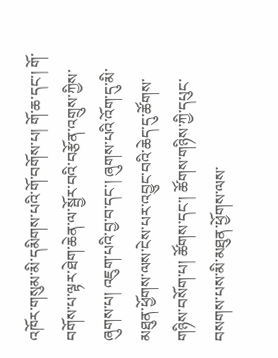འཁོར་གསུམ་མི་དམིགས་པའི་གོ་བགོས་པ། གོ་ཆ་དང་། གོ་བགོས་པ་ལྟར་ཐེག་ཆེན་ལ་སྦྱོར་བའི་བརྩོན་འགྲུས་ཀྱིས་ཞུགས་པ། འཇུག་པའི་བྱ་བ་དང་། ཞུགས་པའི་འོག་དུ་མི་མཐུན་ཕྱོགས་ལས་ངེས་པར་འབྱུང་བའི་ཆེད་དུ་ཚོགས་གཉིས་བསོག་པ། ཚོགས་དང་། ཚོགས་གཉིས་ཀྱི་དཔུང་བསགས་པས་མི་མཐུན་ཕྱོགས་ལས་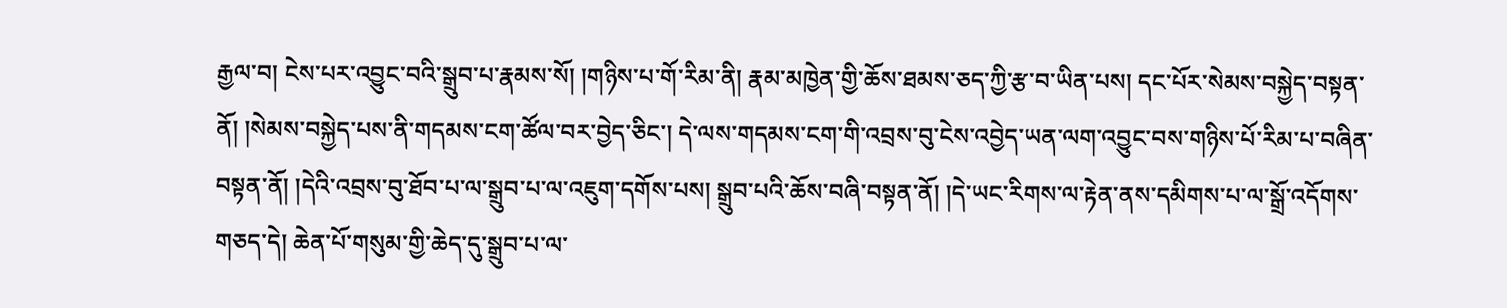རྒྱལ་བ། ངེས་པར་འབྱུང་བའི་སྒྲུབ་པ་རྣམས་སོ། །གཉིས་པ་གོ་རིམ་ནི། རྣམ་མཁྱེན་གྱི་ཆོས་ཐམས་ཅད་ཀྱི་རྩ་བ་ཡིན་པས། དང་པོར་སེམས་བསྐྱེད་བསྟན་ནོ། །སེམས་བསྐྱེད་པས་ནི་གདམས་ངག་ཚོལ་བར་བྱེད་ཅིང་། དེ་ལས་གདམས་ངག་གི་འབྲས་བུ་ངེས་འབྱེད་ཡན་ལག་འབྱུང་བས་གཉིས་པོ་རིམ་པ་བཞིན་བསྟན་ནོ། །དེའི་འབྲས་བུ་ཐོབ་པ་ལ་སྒྲུབ་པ་ལ་འཇུག་དགོས་པས། སྒྲུབ་པའི་ཆོས་བཞི་བསྟན་ནོ། །དེ་ཡང་རིགས་ལ་རྟེན་ནས་དམིགས་པ་ལ་སྒྲོ་འདོགས་གཅད་དེ། ཆེན་པོ་གསུམ་གྱི་ཆེད་དུ་སྒྲུབ་པ་ལ་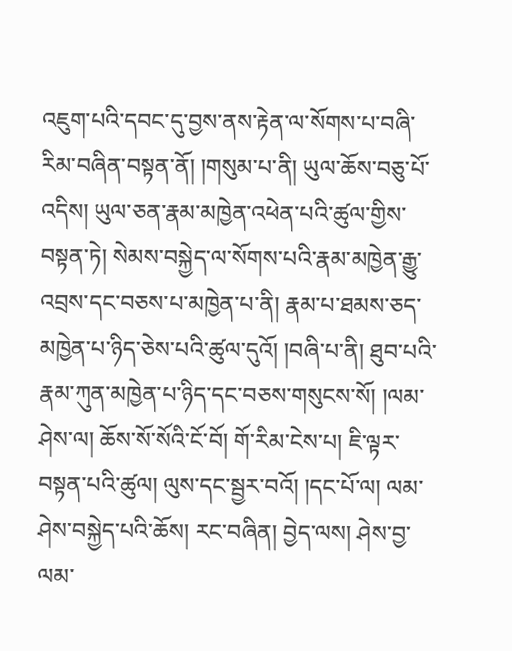འཇུག་པའི་དབང་དུ་བྱས་ནས་རྟེན་ལ་སོགས་པ་བཞི་རིམ་བཞིན་བསྟན་ནོ། །གསུམ་པ་ནི། ཡུལ་ཆོས་བཅུ་པོ་འདིས། ཡུལ་ཅན་རྣམ་མཁྱེན་འཕེན་པའི་ཚུལ་གྱིས་བསྟན་ཏེ། སེམས་བསྐྱེད་ལ་སོགས་པའི་རྣམ་མཁྱེན་རྒྱུ་འབྲས་དང་བཅས་པ་མཁྱེན་པ་ནི། རྣམ་པ་ཐམས་ཅད་མཁྱེན་པ་ཉིད་ཅེས་པའི་ཚུལ་དུའོ། །བཞི་པ་ནི། ཐུབ་པའི་རྣམ་ཀུན་མཁྱེན་པ་ཉིད་དང་བཅས་གསུངས་སོ། །ལམ་ཤེས་ལ། ཆོས་སོ་སོའི་ངོ་བོ། གོ་རིམ་ངེས་པ། ཇི་ལྟར་བསྟན་པའི་ཚུལ། ལུས་དང་སྦྱར་བའོ། །དང་པོ་ལ། ལམ་ཤེས་བསྐྱེད་པའི་ཆོས། རང་བཞིན། བྱེད་ལས། ཤེས་བྱ་ལམ་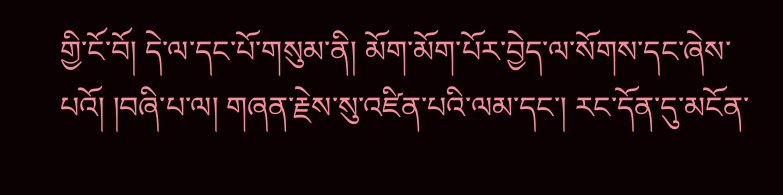གྱི་ངོ་བོ། དེ་ལ་དང་པོ་གསུམ་ནི། མོག་མོག་པོར་བྱེད་ལ་སོགས་དང་ཞེས་པའོ། །བཞི་པ་ལ། གཞན་རྗེས་སུ་འཛིན་པའི་ལམ་དང་། རང་དོན་དུ་མངོན་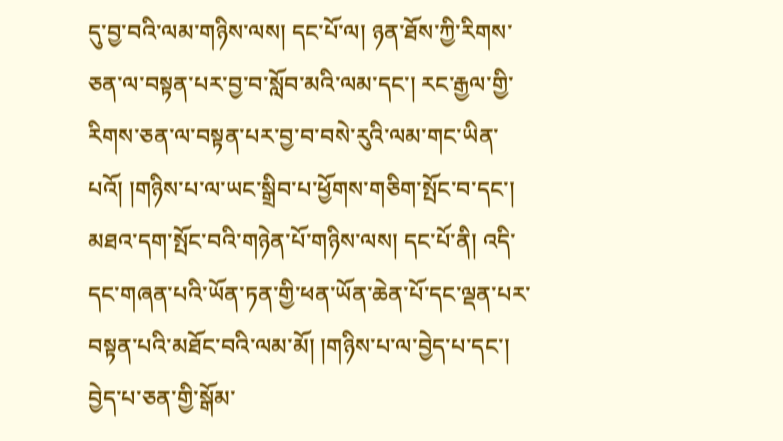དུ་བྱ་བའི་ལམ་གཉིས་ལས། དང་པོ་ལ། ཉན་ཐོས་ཀྱི་རིགས་ཅན་ལ་བསྟན་པར་བྱ་བ་སློབ་མའི་ལམ་དང་། རང་རྒྱལ་གྱི་རིགས་ཅན་ལ་བསྟན་པར་བྱ་བ་བསེ་རུའི་ལམ་གང་ཡིན་པའོ། །གཉིས་པ་ལ་ཡང་སྒྲིབ་པ་ཕྱོགས་གཅིག་སྤོང་བ་དང་། མཐའ་དག་སྤོང་བའི་གཉེན་པོ་གཉིས་ལས། དང་པོ་ནི། འདི་དང་གཞན་པའི་ཡོན་ཏན་གྱི་ཕན་ཡོན་ཆེན་པོ་དང་ལྡན་པར་བསྟན་པའི་མཐོང་བའི་ལམ་མོ། །གཉིས་པ་ལ་བྱེད་པ་དང་། བྱེད་པ་ཅན་གྱི་སྒོམ་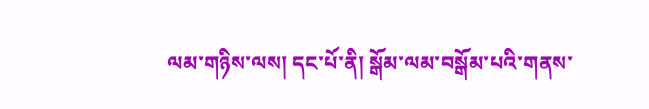ལམ་གཉིས་ལས། དང་པོ་ནི། སྒོམ་ལམ་བསྒོམ་པའི་གནས་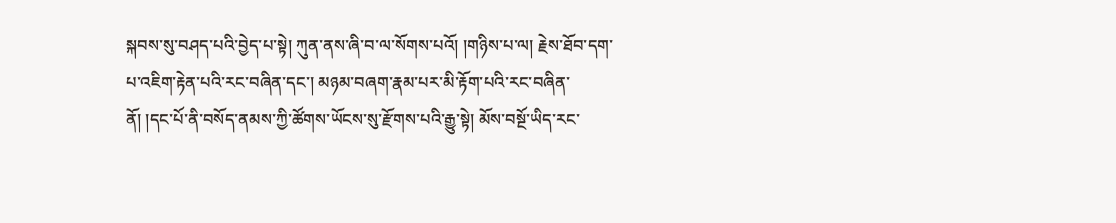སྐབས་སུ་བཤད་པའི་བྱེད་པ་སྟེ། ཀུན་ནས་ཞི་བ་ལ་སོགས་པའོ། །གཉིས་པ་ལ། རྗེས་ཐོབ་དག་པ་འཇིག་རྟེན་པའི་རང་བཞིན་དང་། མཉམ་བཞག་རྣམ་པར་མི་རྟོག་པའི་རང་བཞིན་ནོ། །དང་པོ་ནི་བསོད་ནམས་ཀྱི་ཚོགས་ཡོངས་སུ་རྫོགས་པའི་རྒྱུ་སྟེ། མོས་བསྔོ་ཡིད་རང་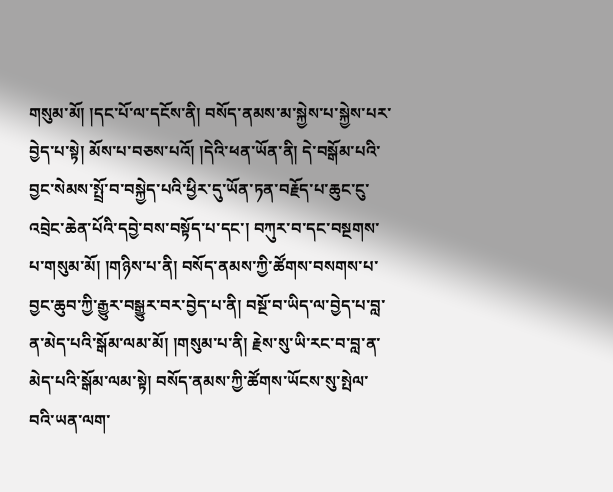གསུམ་མོ། །དང་པོ་ལ་དངོས་ནི། བསོད་ནམས་མ་སྐྱེས་པ་སྐྱེས་པར་བྱེད་པ་སྟེ། མོས་པ་བཅས་པའོ། །དེའི་ཕན་ཡོན་ནི། དེ་བསྒོམ་པའི་བྱང་སེམས་སྤྲོ་བ་བསྐྱེད་པའི་ཕྱིར་དུ་ཡོན་ཏན་བརྗོད་པ་ཆུང་ངུ་འབྲེང་ཆེན་པོའི་དབྱེ་བས་བསྟོད་པ་དང་། བཀུར་བ་དང་བསྔགས་པ་གསུམ་མོ། །གཉིས་པ་ནི། བསོད་ནམས་ཀྱི་ཚོགས་བསགས་པ་བྱང་ཆུབ་ཀྱི་རྒྱུར་བསྒྱུར་བར་བྱེད་པ་ནི། བསྔོ་བ་ཡིད་ལ་བྱེད་པ་བླ་ན་མེད་པའི་སྒོམ་ལམ་མོ། །གསུམ་པ་ནི། རྗེས་སུ་ཡི་རང་བ་བླ་ན་མེད་པའི་སྒོམ་ལམ་སྟེ། བསོད་ནམས་ཀྱི་ཚོགས་ཡོངས་སུ་སྤེལ་བའི་ཡན་ལག་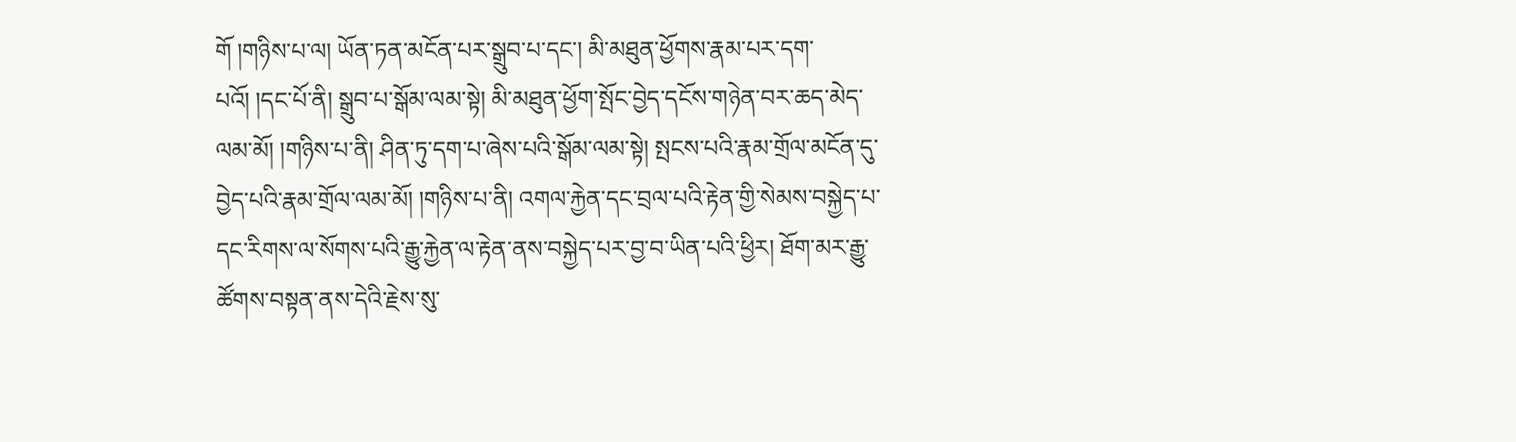གོ །གཉིས་པ་ལ། ཡོན་ཏན་མངོན་པར་སྒྲུབ་པ་དང་། མི་མཐུན་ཕྱོགས་རྣམ་པར་དག་པའོ། །དང་པོ་ནི། སྒྲུབ་པ་སྒོམ་ལམ་སྟེ། མི་མཐུན་ཕྱོག་སྤོང་བྱེད་དངོས་གཉེན་བར་ཆད་མེད་ལམ་མོ། །གཉིས་པ་ནི། ཤིན་ཏུ་དག་པ་ཞེས་པའི་སྒོམ་ལམ་སྟེ། སྤངས་པའི་རྣམ་གྲོལ་མངོན་དུ་བྱེད་པའི་རྣམ་གྲོལ་ལམ་མོ། །གཉིས་པ་ནི། འགལ་རྐྱེན་དང་བྲལ་པའི་རྟེན་གྱི་སེམས་བསྐྱེད་པ་དང་རིགས་ལ་སོགས་པའི་རྒྱུ་རྐྱེན་ལ་རྟེན་ནས་བསྐྱེད་པར་བྱ་བ་ཡིན་པའི་ཕྱིར། ཐོག་མར་རྒྱུ་ཚོགས་བསྟན་ནས་དེའི་རྗེས་སུ་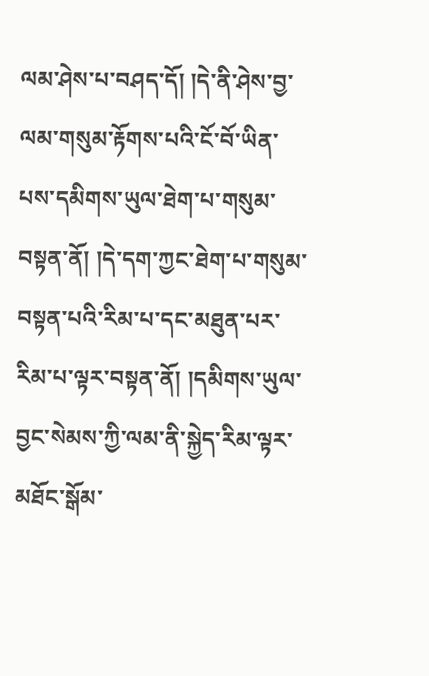ལམ་ཤེས་པ་བཤད་དོ། །དེ་ནི་ཤེས་བྱ་ལམ་གསུམ་རྟོགས་པའི་ངོ་བོ་ཡིན་པས་དམིགས་ཡུལ་ཐེག་པ་གསུམ་བསྟན་ནོ། །དེ་དག་ཀྱང་ཐེག་པ་གསུམ་བསྟན་པའི་རིམ་པ་དང་མཐུན་པར་རིམ་པ་ལྟར་བསྟན་ནོ། །དམིགས་ཡུལ་བྱང་སེམས་ཀྱི་ལམ་ནི་སྐྱེད་རིམ་ལྟར་མཐོང་སྒོམ་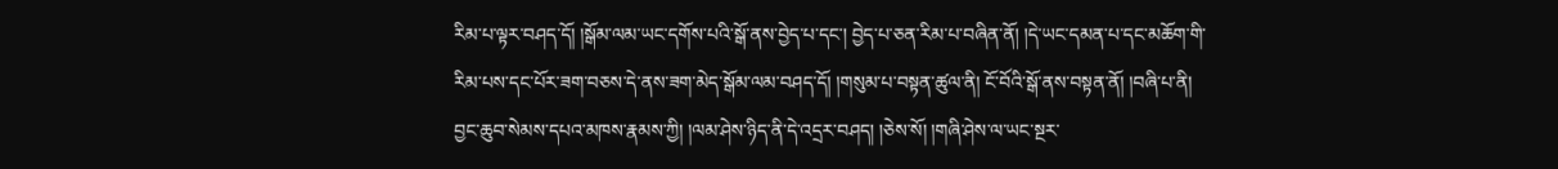རིམ་པ་ལྟར་བཤད་དོ། །སྒོམ་ལམ་ཡང་དགོས་པའི་སྒོ་ནས་བྱེད་པ་དང་། བྱེད་པ་ཅན་རིམ་པ་བཞིན་ནོ། །དེ་ཡང་དམན་པ་དང་མཆོག་གི་རིམ་པས་དང་པོར་ཟག་བཅས་དེ་ནས་ཟག་མེད་སྒོམ་ལམ་བཤད་དོ། །གསུམ་པ་བསྟན་ཚུལ་ནི། ངོ་བོའི་སྒོ་ནས་བསྟན་ནོ། །བཞི་པ་ནི། བྱང་ཆུབ་སེམས་དཔའ་མཁས་རྣམས་ཀྱི། །ལམ་ཤེས་ཉིད་ནི་དེ་འདྲར་བཤད། །ཅེས་སོ། །གཞི་ཤེས་ལ་ཡང་སྔར་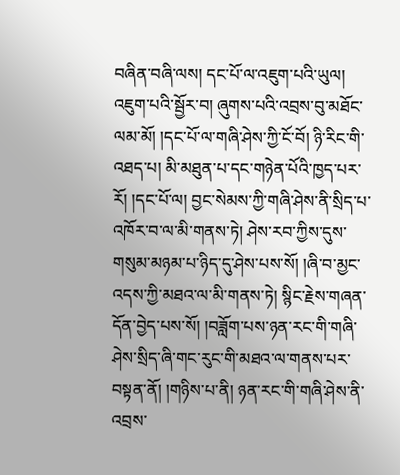བཞིན་བཞི་ལས། དང་པོ་ལ་འཇུག་པའི་ཡུལ། འཇུག་པའི་སྦྱོར་བ། ཞུགས་པའི་འབྲས་བུ་མཐོང་ལམ་མོ། །དང་པོ་ལ་གཞི་ཤེས་ཀྱི་ངོ་བོ། ཉི་རིང་གི་འཐད་པ། མི་མཐུན་པ་དང་གཉེན་པོའི་ཁྱད་པར་རོ། །དང་པོ་ལ། བྱང་སེམས་ཀྱི་གཞི་ཤེས་ནི་སྲིད་པ་འཁོར་བ་ལ་མི་གནས་ཏེ། ཤེས་རབ་ཀྱིས་དུས་གསུམ་མཉམ་པ་ཉིད་དུ་ཤེས་པས་སོ། །ཞི་བ་མྱང་འདས་ཀྱི་མཐའ་ལ་མི་གནས་ཏེ། སྙིང་རྗེས་གཞན་དོན་བྱེད་པས་སོ། །བཟློག་པས་ཉན་རང་གི་གཞི་ཤེས་སྲིད་ཞི་གང་རུང་གི་མཐའ་ལ་གནས་པར་བསྟན་ནོ། །གཉིས་པ་ནི། ཉན་རང་གི་གཞི་ཤེས་ནི་འབྲས་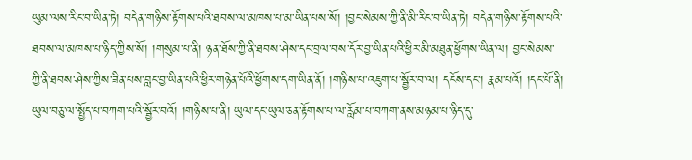ཡུམ་ལས་རིང་བ་ཡིན་ཏེ། བདེན་གཉིས་རྟོགས་པའི་ཐབས་ལ་མཁས་པ་མ་ཡིན་པས་སོ། །བྱང་སེམས་ཀྱི་ནི་མི་རིང་བ་ཡིན་ཏེ། བདེན་གཉིས་རྟོགས་པའི་ཐབས་ལ་མཁས་པ་ཉིད་ཀྱིས་སོ། །གསུམ་པ་ནི། ཉན་ཐོས་ཀྱི་ནི་ཐབས་ཤེས་དང་བྲལ་བས་དོར་བྱ་ཡིན་པའི་ཕྱིར་མི་མཐུན་ཕྱོགས་ཡིན་ལ། བྱང་སེམས་ཀྱི་ནི་ཐབས་ཤེས་ཀྱིས་ཟིན་པས་བླང་བྱ་ཡིན་པའི་ཕྱིར་གཉེན་པོའི་ཕྱོགས་དག་ཡིན་ནོ། །གཉིས་པ་འཇུག་པ་སྦྱོར་བ་ལ། དངོས་དང་། རྣམ་པའོ། །དང་པོ་ནི། ཡུལ་བཅུ་ལ་སྤྱོད་པ་བཀག་པའི་སྦྱོར་བའོ། །གཉིས་པ་ནི། ཡུལ་དང་ཡུལ་ཅན་རྟོགས་པ་ལ་རློམ་པ་བཀག་ནས་མཉམ་པ་ཉིད་དུ་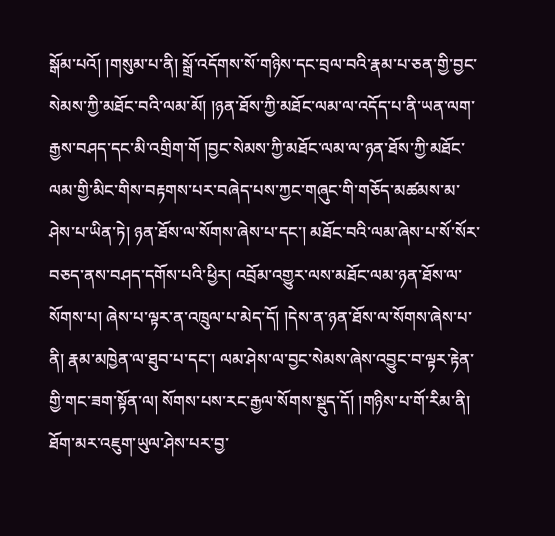སྒོམ་པའོ། །གསུམ་པ་ནི། སྒྲོ་འདོགས་སོ་གཉིས་དང་བྲལ་བའི་རྣམ་པ་ཅན་གྱི་བྱང་སེམས་ཀྱི་མཐོང་བའི་ལམ་མོ། །ཉན་ཐོས་ཀྱི་མཐོང་ལམ་ལ་འདོད་པ་ནི་ཡན་ལག་རྒྱས་བཤད་དང་མི་འགྲིག་གོ །བྱང་སེམས་ཀྱི་མཐོང་ལམ་ལ་ཉན་ཐོས་ཀྱི་མཐོང་ལམ་གྱི་མིང་གིས་བརྟགས་པར་བཞེད་པས་ཀྱང་གཞུང་གི་གཅོད་མཚམས་མ་ཤེས་པ་ཡིན་ཏེ། ཉན་ཐོས་ལ་སོགས་ཞེས་པ་དང་། མཐོང་བའི་ལམ་ཞེས་པ་སོ་སོར་བཅད་ནས་བཤད་དགོས་པའི་ཕྱིར། འབྲོམ་འགྱུར་ལས་མཐོང་ལམ་ཉན་ཐོས་ལ་སོགས་པ། ཞེས་པ་ལྟར་ན་འཁྲུལ་པ་མེད་དོ། །དེས་ན་ཉན་ཐོས་ལ་སོགས་ཞེས་པ་ནི། རྣམ་མཁྱེན་ལ་ཐུབ་པ་དང་། ལམ་ཤེས་ལ་བྱང་སེམས་ཞེས་འབྱུང་བ་ལྟར་རྟེན་གྱི་གང་ཟག་སྟོན་ལ། སོགས་པས་རང་རྒྱལ་སོགས་སྡུད་དོ། །གཉིས་པ་གོ་རིམ་ནི། ཐོག་མར་འཇུག་ཡུལ་ཤེས་པར་བྱ་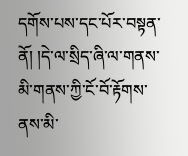དགོས་པས་དང་པོར་བསྟན་ནོ། །དེ་ལ་སྲིད་ཞི་ལ་གནས་མི་གནས་ཀྱི་ངོ་བོ་རྟོགས་ནས་མི་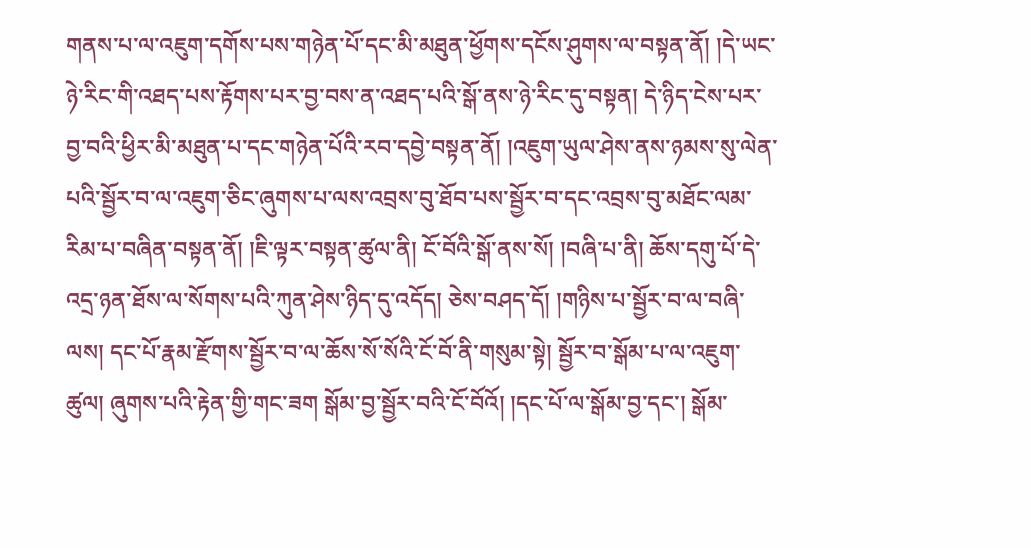གནས་པ་ལ་འཇུག་དགོས་པས་གཉེན་པོ་དང་མི་མཐུན་ཕྱོགས་དངོས་ཤུགས་ལ་བསྟན་ནོ། །དེ་ཡང་ཉེ་རིང་གི་འཐད་པས་རྟོགས་པར་བྱ་བས་ན་འཐད་པའི་སྒོ་ནས་ཉེ་རིང་དུ་བསྟན། དེ་ཉིད་ངེས་པར་བྱ་བའི་ཕྱིར་མི་མཐུན་པ་དང་གཉེན་པོའི་རབ་དབྱེ་བསྟན་ནོ། །འཇུག་ཡུལ་ཤེས་ནས་ཉམས་སུ་ལེན་པའི་སྦྱོར་བ་ལ་འཇུག་ཅིང་ཞུགས་པ་ལས་འབྲས་བུ་ཐོབ་པས་སྦྱོར་བ་དང་འབྲས་བུ་མཐོང་ལམ་རིམ་པ་བཞིན་བསྟན་ནོ། །ཇི་ལྟར་བསྟན་ཚུལ་ནི། ངོ་བོའི་སྒོ་ནས་སོ། །བཞི་པ་ནི། ཆོས་དགུ་པོ་དེ་འདྲ་ཉན་ཐོས་ལ་སོགས་པའི་ཀུན་ཤེས་ཉིད་དུ་འདོད། ཅེས་བཤད་དོ། །གཉིས་པ་སྦྱོར་བ་ལ་བཞི་ལས། དང་པོ་རྣམ་རྫོགས་སྦྱོར་བ་ལ་ཆོས་སོ་སོའི་ངོ་བོ་ནི་གསུམ་སྟེ། སྦྱོར་བ་སྒོམ་པ་ལ་འཇུག་ཚུལ། ཞུགས་པའི་རྟེན་གྱི་གང་ཟག སྒོམ་བྱ་སྦྱོར་བའི་ངོ་བོའོ། །དང་པོ་ལ་སྒོམ་བྱ་དང་། སྒོམ་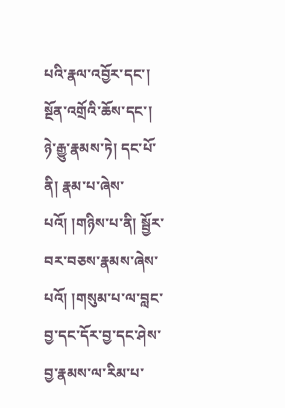པའི་རྣལ་འབྱོར་དང་། སྔོན་འགྲོའི་ཆོས་དང་། ཉེ་རྒྱུ་རྣམས་ཏེ། དང་པོ་ནི། རྣམ་པ་ཞེས་པའོ། །གཉིས་པ་ནི། སྦྱོར་བར་བཅས་རྣམས་ཞེས་པའོ། །གསུམ་པ་ལ་བླང་བྱ་དང་དོར་བྱ་དང་ཤེས་བྱ་རྣམས་ལ་རིམ་པ་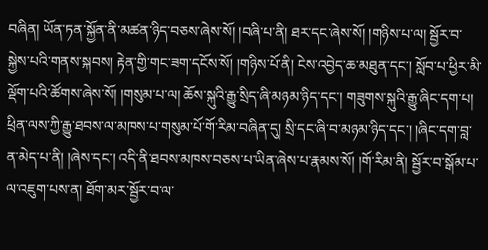བཞིན། ཡོན་ཏན་སྐྱོན་ནི་མཚན་ཉིད་བཅས་ཞེས་སོ། །བཞི་པ་ནི། ཐར་དང་ཞེས་སོ། །གཉིས་པ་ལ། སྦྱོར་བ་སྐྱེས་པའི་གནས་སྐབས། རྟེན་གྱི་གང་ཟག་དངོས་སོ། །གཉིས་པོ་ནི། ངེས་འབྱེད་ཆ་མཐུན་དང་། སློབ་པ་ཕྱིར་མི་ལྡོག་པའི་ཚོགས་ཞེས་སོ། །གསུམ་པ་ལ། ཆོས་སྐུའི་རྒྱུ་སྲིད་ཞི་མཉམ་ཉིད་དང་། གཟུགས་སྐུའི་རྒྱུ་ཞིང་དག་པ། ཕྲིན་ལས་ཀྱི་རྒྱུ་ཐབས་ལ་མཁས་པ་གསུམ་པོ་གོ་རིམ་བཞིན་དུ། སྲི་དང་ཞི་བ་མཉམ་ཉིད་དང་། །ཞིང་དག་བླ་ན་མེད་པ་ནི། །ཞེས་དང་། འདི་ནི་ཐབས་མཁས་བཅས་པ་ཡིན་ཞེས་པ་རྣམས་སོ། །གོ་རིམ་ནི། སྦྱོར་བ་སྒོམ་པ་ལ་འཇུག་པས་ན། ཐོག་མར་སྦྱོར་བ་ལ་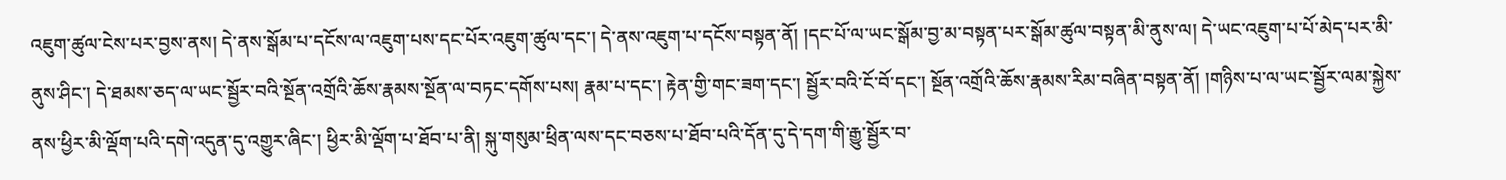འཇུག་ཚུལ་ངེས་པར་བྱས་ནས། དེ་ནས་སྒོམ་པ་དངོས་ལ་འཇུག་པས་དང་པོར་འཇུག་ཚུལ་དང་། དེ་ནས་འཇུག་པ་དངོས་བསྟན་ནོ། །དང་པོ་ལ་ཡང་སྒོམ་བྱ་མ་བསྟན་པར་སྒོམ་ཚུལ་བསྟན་མི་ནུས་ལ། དེ་ཡང་འཇུག་པ་པོ་མེད་པར་མི་ནུས་ཤིང་། དེ་ཐམས་ཅད་ལ་ཡང་སྦྱོར་བའི་སྔོན་འགྲོའི་ཆོས་རྣམས་སྔོན་ལ་བཏང་དགོས་པས། རྣམ་པ་དང་། རྟེན་གྱི་གང་ཟག་དང་། སྦྱོར་བའི་ངོ་བོ་དང་། སྔོན་འགྲོའི་ཆོས་རྣམས་རིམ་བཞིན་བསྟན་ནོ། །གཉིས་པ་ལ་ཡང་སྦྱོར་ལམ་སྐྱེས་ནས་ཕྱིར་མི་ལྡོག་པའི་དགེ་འདུན་དུ་འགྱུར་ཞིང་། ཕྱིར་མི་ལྡོག་པ་ཐོབ་པ་ནི། སྐུ་གསུམ་ཕྲིན་ལས་དང་བཅས་པ་ཐོབ་པའི་དོན་དུ་དེ་དག་གི་རྒྱུ་སྦྱོར་བ་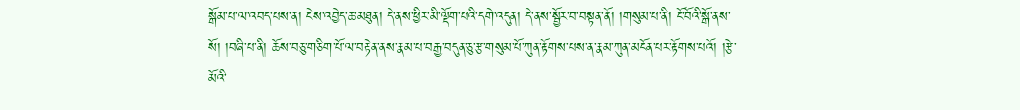སྒོམ་པ་ལ་འབད་པས་ན། ངེས་འབྱེད་ཆ་མཐུན། དེ་ནས་ཕྱིར་མི་ལྡོག་པའི་དགེ་འདུན། དེ་ནས་སྦྱོར་བ་བསྟན་ནོ། །གསུམ་པ་ནི། ངོ་བོའི་སྒོ་ནས་སོ། །བཞི་པ་ནི། ཆོས་བཅུ་གཅིག་པོ་ལ་བརྟེན་ནས་རྣམ་པ་བརྒྱ་བདུན་ཅུ་རྩ་གསུམ་པོ་ཀུན་རྟོགས་པས་ན་རྣམ་ཀུན་མངོན་པར་རྟོགས་པའོ། །རྩེ་མོའི་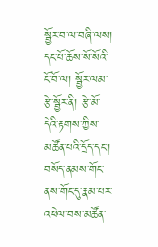སྦྱོར་བ་ལ་བཞི་ལས། དང་པོ་ཆོས་སོ་སོའི་ངོ་བོ་ལ། སྦྱོར་ལམ་རྩེ་སྦྱོར་ནི། རྩེ་མོ་དེའི་རྟགས་ཀྱིས་མཚོན་པའི་དྲོད་དང་། བསོད་ནམས་གོང་ནས་གོང་དུ་རྣམ་པར་འཕེལ་བས་མཚོན་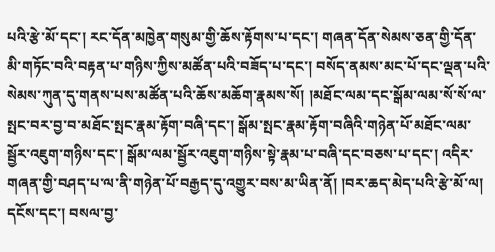པའི་རྩེ་མོ་དང་། རང་དོན་མཁྱེན་གསུམ་གྱི་ཆོས་རྟོགས་པ་དང་། གཞན་དོན་སེམས་ཅན་གྱི་དོན་མི་གཏོང་བའི་བརྟན་པ་གཉིས་ཀྱིས་མཚོན་པའི་བཟོད་པ་དང་། བསོད་ནམས་མང་པོ་དང་ལྡན་པའི་སེམས་ཀུན་དུ་གནས་པས་མཚོན་པའི་ཆོས་མཆོག་རྣམས་སོ། །མཐོང་ལམ་དང་སྒོམ་ལམ་སོ་སོ་ལ་སྤང་བར་བྱ་བ་མཐོང་སྤང་རྣམ་རྟོག་བཞི་དང་། སྒོམ་སྤང་རྣམ་རྟོག་བཞིའི་གཉེན་པོ་མཐོང་ལམ་སྦྱོར་འཇུག་གཉིས་དང་། སྒོམ་ལམ་སྦྱོར་འཇུག་གཉིས་སྟེ་རྣམ་པ་བཞི་དང་བཅས་པ་དང་། འདིར་གཞན་གྱི་བཤད་པ་ལ་ནི་གཉེན་པོ་བརྒྱད་དུ་འགྱུར་བས་མ་ཡིན་ནོ། །བར་ཆད་མེད་པའི་རྩེ་མོ་ལ། དངོས་དང་། བསལ་བྱ་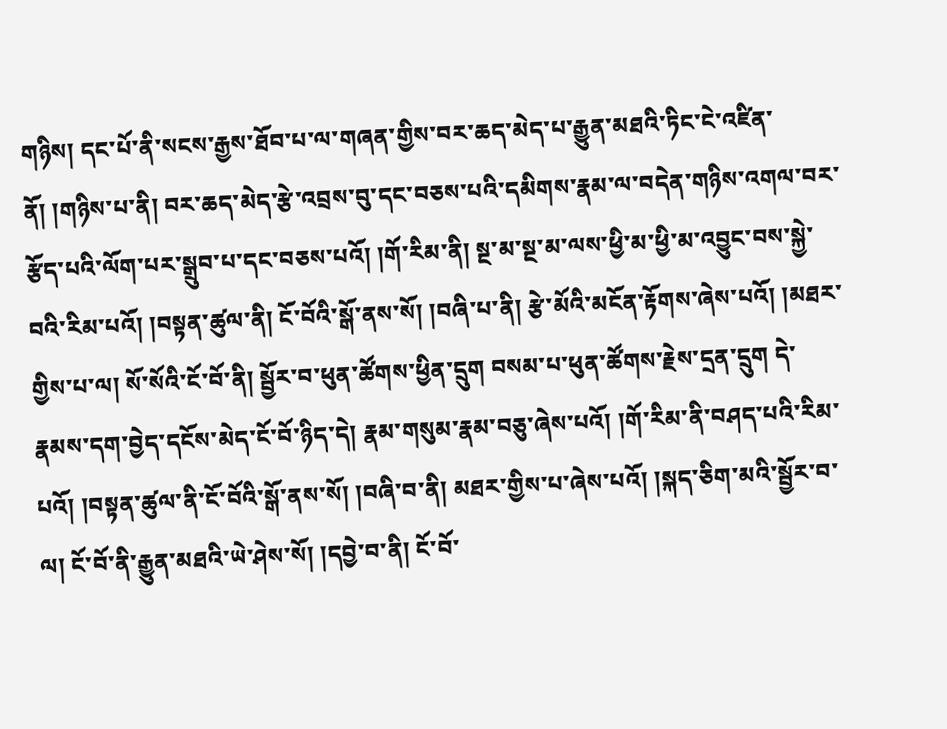གཉིས། དང་པོ་ནི་སངས་རྒྱས་ཐོབ་པ་ལ་གཞན་གྱིས་བར་ཆད་མེད་པ་རྒྱུན་མཐའི་ཏིང་ངེ་འཛིན་ནོ། །གཉིས་པ་ནི། བར་ཆད་མེད་རྩེ་འབྲས་བུ་དང་བཅས་པའི་དམིགས་རྣམ་ལ་བདེན་གཉིས་འགལ་བར་རྩོད་པའི་ལོག་པར་སྒྲུབ་པ་དང་བཅས་པའོ། །གོ་རིམ་ནི། སྔ་མ་སྔ་མ་ལས་ཕྱི་མ་ཕྱི་མ་འབྱུང་བས་སྐྱེ་བའི་རིམ་པའོ། །བསྟན་ཚུལ་ནི། ངོ་བོའི་སྒོ་ནས་སོ། །བཞི་པ་ནི། རྩེ་མོའི་མངོན་རྟོགས་ཞེས་པའོ། །མཐར་གྱིས་པ་ལ། སོ་སོའི་ངོ་བོ་ནི། སྦྱོར་བ་ཕུན་ཚོགས་ཕྱིན་དྲུག བསམ་པ་ཕུན་ཚོགས་རྗེས་དྲན་དྲུག དེ་རྣམས་དག་བྱེད་དངོས་མེད་ངོ་བོ་ཉིད་དེ། རྣམ་གསུམ་རྣམ་བཅུ་ཞེས་པའོ། །གོ་རིམ་ནི་བཤད་པའི་རིམ་པའོ། །བསྟན་ཚུལ་ནི་ངོ་བོའི་སྒོ་ནས་སོ། །བཞི་བ་ནི། མཐར་གྱིས་པ་ཞེས་པའོ། །སྐད་ཅིག་མའི་སྦྱོར་བ་ལ། ངོ་བོ་ནི་རྒྱུན་མཐའི་ཡེ་ཤེས་སོ། །དབྱེ་བ་ནི། ངོ་བོ་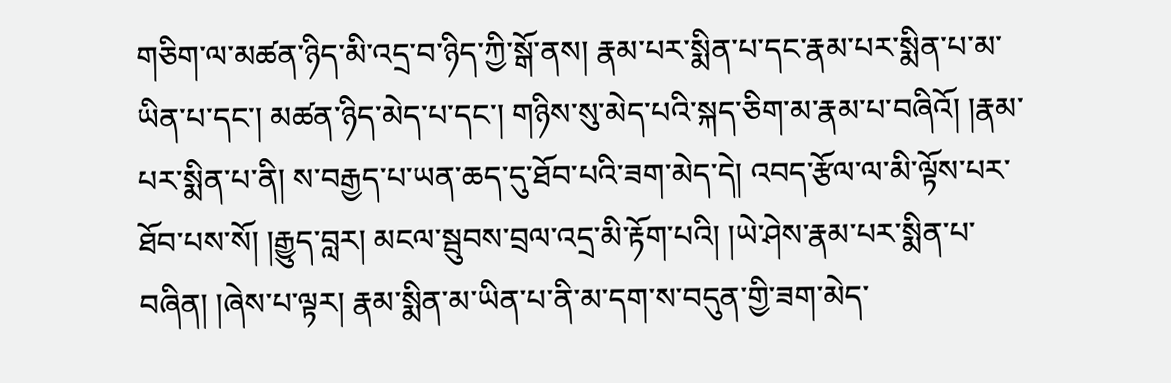གཅིག་ལ་མཚན་ཉིད་མི་འདྲ་བ་ཉིད་ཀྱི་སྒོ་ནས། རྣམ་པར་སྨིན་པ་དང་རྣམ་པར་སྨིན་པ་མ་ཡིན་པ་དང་། མཚན་ཉིད་མེད་པ་དང་། གཉིས་སུ་མེད་པའི་སྐད་ཅིག་མ་རྣམ་པ་བཞིའོ། །རྣམ་པར་སྨིན་པ་ནི། ས་བརྒྱད་པ་ཡན་ཆད་དུ་ཐོབ་པའི་ཟག་མེད་དེ། འབད་རྩོལ་ལ་མི་ལྟོས་པར་ཐོབ་པས་སོ། །རྒྱུད་བླར། མངལ་སྦུབས་བྲལ་འདྲ་མི་རྟོག་པའི། །ཡེ་ཤེས་རྣམ་པར་སྨིན་པ་བཞིན། །ཞེས་པ་ལྟར། རྣམ་སྨིན་མ་ཡིན་པ་ནི་མ་དག་ས་བདུན་གྱི་ཟག་མེད་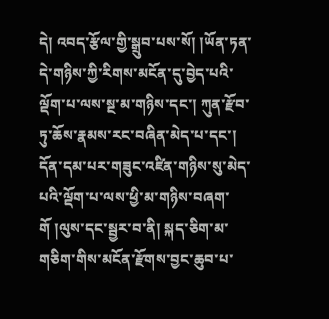དེ། འབད་རྩོལ་གྱི་སྒྲུབ་པས་སོ། །ཡོན་ཏན་དེ་གཉིས་ཀྱི་རིགས་མངོན་དུ་བྱེད་པའི་ལྡོག་པ་ལས་སྔ་མ་གཉིས་དང་། ཀུན་རྫོབ་ཏུ་ཆོས་རྣམས་རང་བཞིན་མེད་པ་དང་། དོན་དམ་པར་གཟུང་འཛིན་གཉིས་སུ་མེད་པའི་ལྡོག་པ་ལས་ཕྱི་མ་གཉིས་བཞག་གོ །ལུས་དང་སྦྱར་བ་ནི། སྐད་ཅིག་མ་གཅིག་གིས་མངོན་རྫོགས་བྱང་ཆུབ་པ་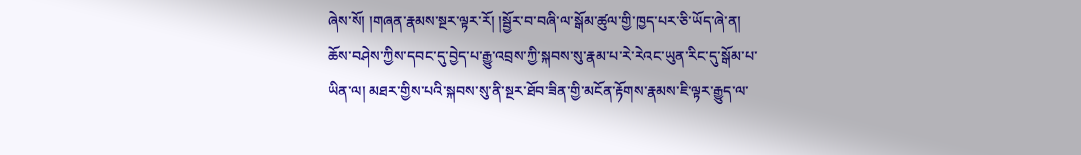ཞེས་སོ། །གཞན་རྣམས་སྔར་ལྟར་རོ། །སྦྱོར་བ་བཞི་ལ་སྒོམ་ཚུལ་གྱི་ཁྱད་པར་ཅི་ཡོད་ཞེ་ན། ཆོས་བཤེས་ཀྱིས་དབང་དུ་བྱེད་པ་རྒྱུ་འབྲས་ཀྱི་སྐབས་སུ་རྣམ་པ་རེ་རེའང་ཡུན་རིང་དུ་སྒོམ་པ་ཡིན་ལ། མཐར་གྱིས་པའི་སྐབས་སུ་ནི་སྔར་ཐོབ་ཟིན་གྱི་མངོན་རྟོགས་རྣམས་ཇི་ལྟར་རྒྱུད་ལ་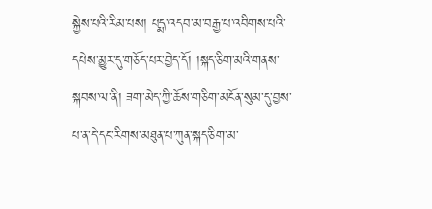སྐྱེས་པའི་རིམ་པས། པདྨ་འདབ་མ་བརྒྱ་པ་འབིགས་པའི་དཔེས་མྱུར་དུ་གཅོད་པར་བྱེད་དོ། །སྐད་ཅིག་མའི་གནས་སྐབས་ལ་ནི། ཟག་མེད་ཀྱི་ཆོས་གཅིག་མངོན་སུམ་དུ་བྱས་པ་ན་དེ་དང་རིགས་མཐུན་པ་ཀུན་སྐད་ཅིག་མ་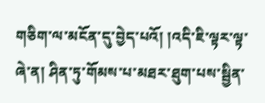གཅིག་ལ་མངོན་དུ་བྱེད་པའོ། །འདི་ཇི་ལྟར་ལྟ་ཞེ་ན། ཤིན་ཏུ་གོམས་པ་མཐར་ཐུག་པས་སྦྱིན་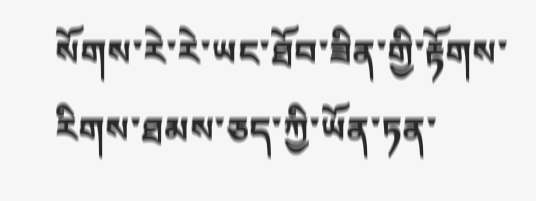སོགས་རེ་རེ་ཡང་ཐོབ་ཟིན་གྱི་རྟོགས་རིགས་ཐམས་ཅད་ཀྱི་ཡོན་ཏན་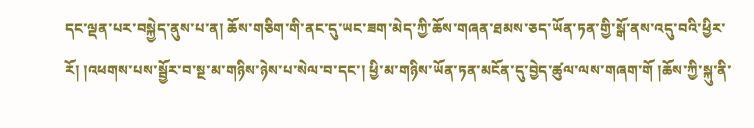དང་ལྡན་པར་བསྐྱེད་ནུས་པ་ན། ཆོས་གཅིག་གི་ནང་དུ་ཡང་ཟག་མེད་ཀྱི་ཆོས་གཞན་ཐམས་ཅད་ཡོན་ཏན་གྱི་སྒོ་ནས་འདུ་བའི་ཕྱིར་རོ། །འཕགས་པས་སྦྱོར་བ་སྔ་མ་གཉིས་ཉེས་པ་སེལ་བ་དང་། ཕྱི་མ་གཉིས་ཡོན་ཏན་མངོན་དུ་བྱེད་ཚུལ་ལས་གཞག་གོ །ཆོས་ཀྱི་སྐུ་ནི་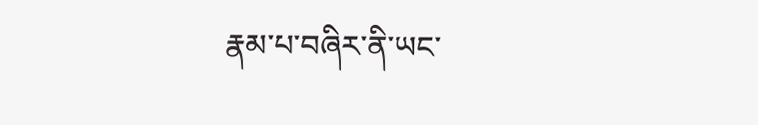རྣམ་པ་བཞིར་ནི་ཡང་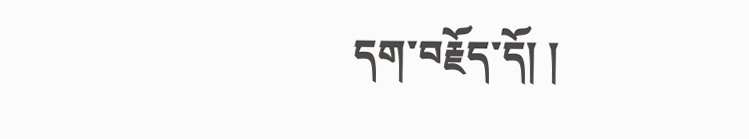དག་བརྗོད་དོ། །